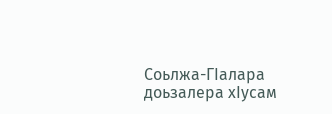Соьлжа-ГIалара доьзалера хIусам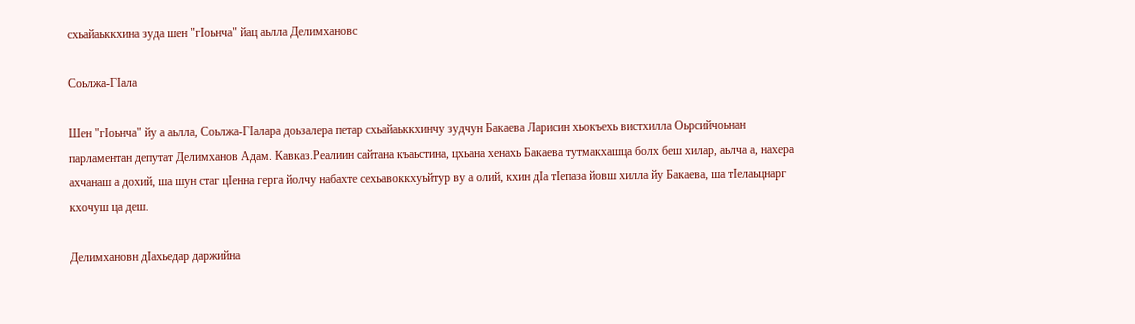схьайаьккхина зуда шен "гIоьнча" йац аьлла Делимхановс

Соьлжа-ГIала

Шен "гIоьнча" йу а аьлла, Соьлжа-ГIалара доьзалера петар схьайаьккхинчу зудчун Бакаева Ларисин хьокъехь вистхилла Оьрсийчоьнан парламентан депутат Делимханов Адам. Кавказ.Реалиин сайтана къаьстина, цхьана хенахь Бакаева тутмакхашца болх беш хилар, аьлча а, нахера ахчанаш а дохий, ша шун стаг цIенна герга йолчу набахте сехьавоккхуьйтур ву а олий, кхин дIа тIепаза йовш хилла йу Бакаева, ша тIелаьцнарг кхочуш ца деш.

Делимхановн дIахьедар даржийна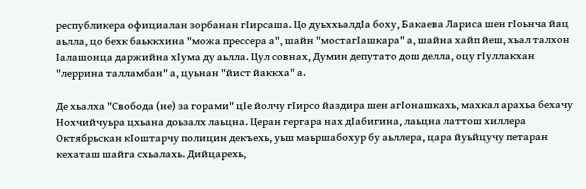республикера официалан зорбанан гIирсаша. Цо дуьххьалдIа боху, Бакаева Лариса шен гIоьнча йац аьлла, цо бехк баьккхина "можа прессера а", шайн "мостагIашкара" а, шайна хайп йеш, хьал талхон Iалашонца даржийна хIума ду аьлла. Цул совнах, Думин депутато дош делла, оцу гIуллакхан "леррина талламбан" а, цуьнан "йист йаккха" а.

Де хьалха "Свобода (не) за горами" цIе йолчу гIирсо йаздира шен агIонашкахь, махкал арахьа бехачу Нохчийчуьра цхьана доьзалх лаьцна. Церан гергара нах дIабигина, лаьцна латтош хиллера Октябрьскан кIоштарчу полицин декъехь, уьш маьршабохур бу аьллера, цара йуьйцучу петаран кехаташ шайга схьалахь. Дийцарехь,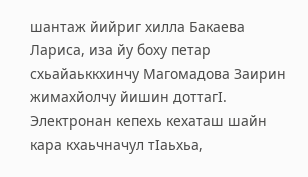шантаж йийриг хилла Бакаева Лариса, иза йу боху петар схьайаьккхинчу Магомадова Заирин жимахйолчу йишин доттагI. Электронан кепехь кехаташ шайн кара кхаьчначул тIаьхьа,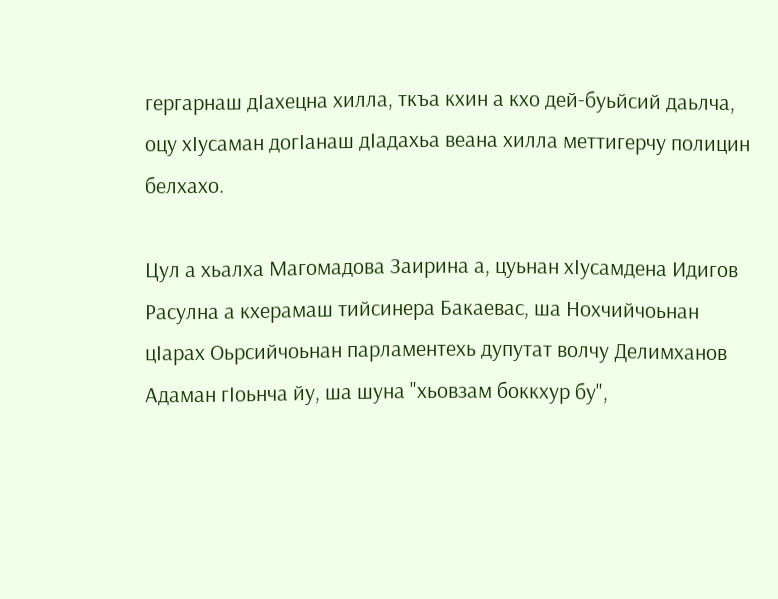гергарнаш дIахецна хилла, ткъа кхин а кхо дей-буьйсий даьлча, оцу хIусаман догIанаш дIадахьа веана хилла меттигерчу полицин белхахо.

Цул а хьалха Магомадова Заирина а, цуьнан хIусамдена Идигов Расулна а кхерамаш тийсинера Бакаевас, ша Нохчийчоьнан цIарах Оьрсийчоьнан парламентехь дупутат волчу Делимханов Адаман гIоьнча йу, ша шуна "хьовзам боккхур бу",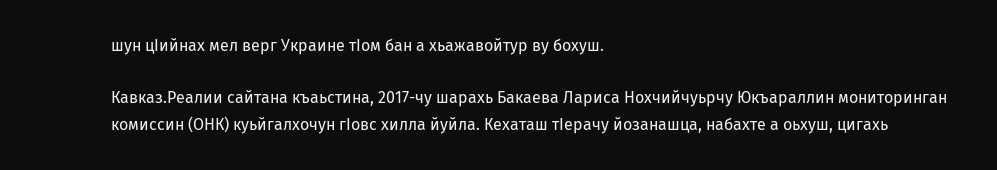шун цIийнах мел верг Украине тIом бан а хьажавойтур ву бохуш.

Кавказ.Реалии сайтана къаьстина, 2017-чу шарахь Бакаева Лариса Нохчийчуьрчу Юкъараллин мониторинган комиссин (ОНК) куьйгалхочун гIовс хилла йуйла. Кехаташ тIерачу йозанашца, набахте а оьхуш, цигахь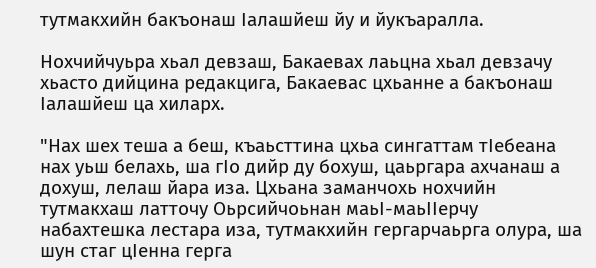тутмакхийн бакъонаш Iалашйеш йу и йукъаралла.

Нохчийчуьра хьал девзаш, Бакаевах лаьцна хьал девзачу хьасто дийцина редакцига, Бакаевас цхьанне а бакъонаш Iалашйеш ца хиларх.

"Нах шех теша а беш, къаьсттина цхьа сингаттам тIебеана нах уьш белахь, ша гIо дийр ду бохуш, цаьргара ахчанаш а дохуш, лелаш йара иза. Цхьана заманчохь нохчийн тутмакхаш латточу Оьрсийчоьнан маьI-маьIIерчу набахтешка лестара иза, тутмакхийн гергарчаьрга олура, ша шун стаг цIенна герга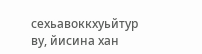сехьавоккхуьйтур ву, йисина хан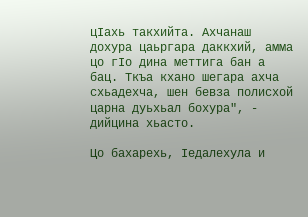цIахь такхийта. Ахчанаш дохура цаьргара даккхий, амма цо гIо дина меттига бан а бац. Ткъа кхано шегара ахча схьадехча, шен бевза полисхой царна дуьхьал бохура", - дийцина хьасто.

Цо бахарехь, Iедалехула и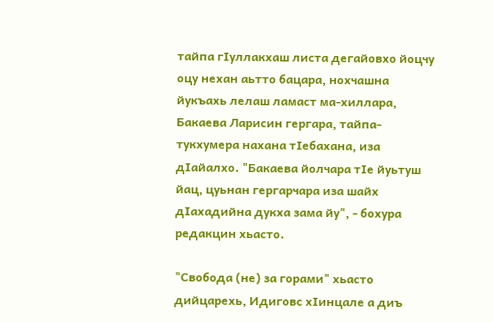тайпа гIуллакхаш листа дегайовхо йоцчу оцу нехан аьтто бацара, нохчашна йукъахь лелаш ламаст ма-хиллара, Бакаева Ларисин гергара, тайпа-тукхумера нахана тIебахана, иза дIайалхо. "Бакаева йолчара тIе йуьтуш йац, цуьнан гергарчара иза шайх дIахадийна дукха зама йу", - бохура редакцин хьасто.

"Свобода (не) за горами" хьасто дийцарехь, Идиговс хIинцале а диъ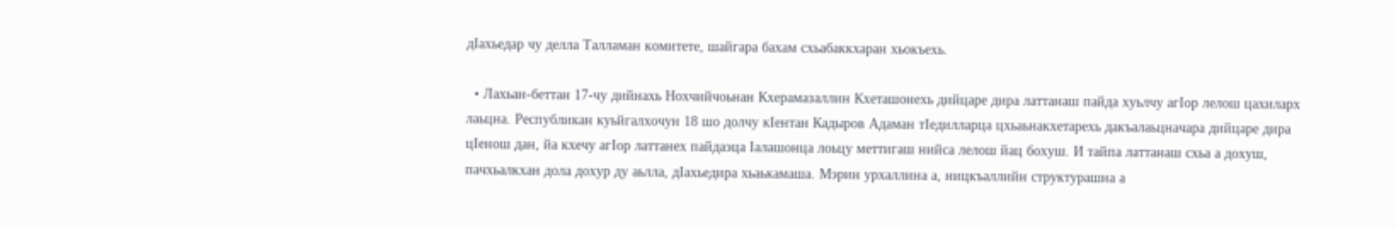дIахьедар чу делла Талламан комитете, шайгара бахам схьабаккхаран хьокъехь.

  • Лахьан-беттан 17-чу дийнахь Нохчийчоьнан Кхерамазаллин Кхеташонехь дийцаре дира латтанаш пайда хуьлчу агIор лелош цахиларх лаьцна. Республикан куьйгалхочун 18 шо долчу кIентан Кадыров Адаман тӀедилларца цхьаьнакхетарехь дакъалаьцначара дийцаре дира цIенош дан, йа кхечу агIор латтанех пайдаэца Iалашонца лоьцу меттигаш нийса лелош йац бохуш. И тайпа латтанаш схьа а дохуш, пачхьалкхан дола дохур ду аьлла, дӀахьедира хьаькамаша. Мэрин урхаллина а, ницкъаллийн структурашна а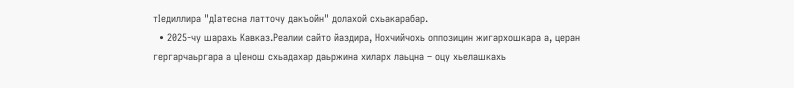тӀедиллира "дIатесна латточу дакъойн" долахой схьакарабар.
  • 2025-чу шарахь Кавказ.Реалии сайто йаздира, Нохчийчохь оппозицин жигархошкара а, церан гергарчаьргара а цӀенош схьадахар даьржина хиларх лаьцна – оцу хьелашкахь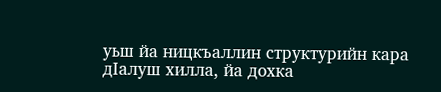уьш йа ницкъаллин структурийн кара дӀалуш хилла, йа дохка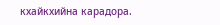кхайкхийна карадора.